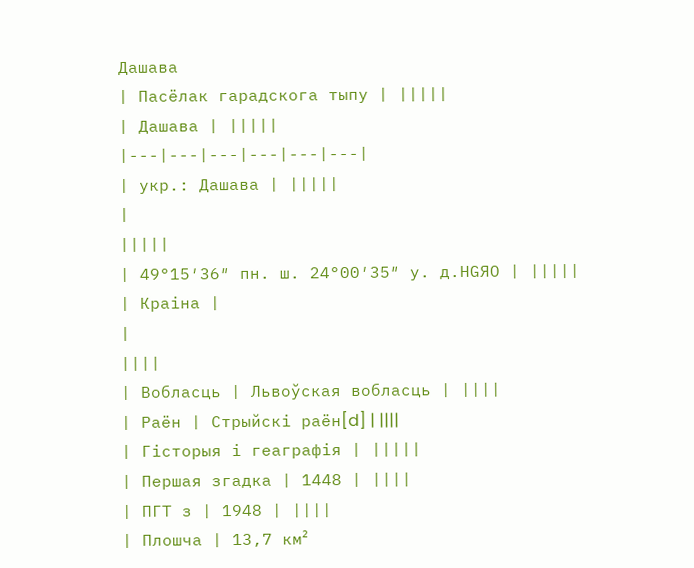Дашава
| Пасёлак гарадскога тыпу | |||||
| Дашава | |||||
|---|---|---|---|---|---|
| укр.: Дашава | |||||
|
|||||
| 49°15′36″ пн. ш. 24°00′35″ у. д.HGЯO | |||||
| Краіна |
|
||||
| Вобласць | Львоўская вобласць | ||||
| Раён | Стрыйскі раён[d] | ||||
| Гісторыя і геаграфія | |||||
| Першая згадка | 1448 | ||||
| ПГТ з | 1948 | ||||
| Плошча | 13,7 км²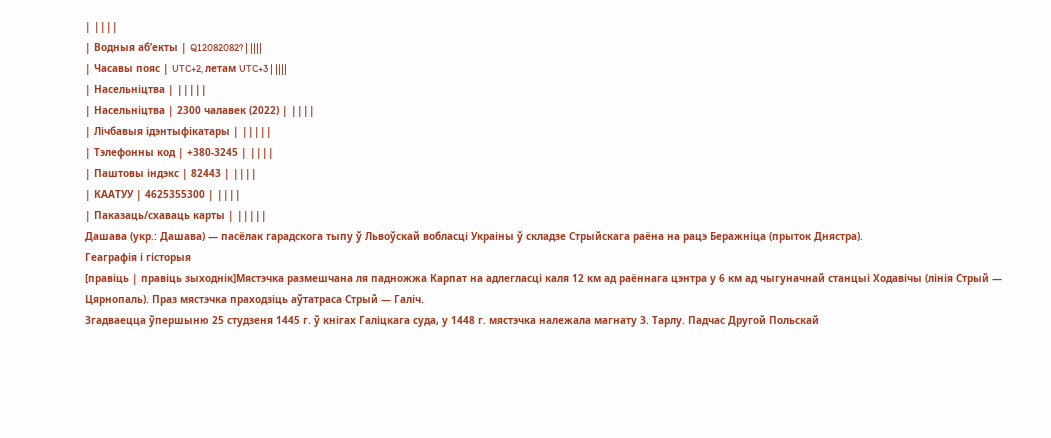| ||||
| Водныя аб’екты | Q12082082? | ||||
| Часавы пояс | UTC+2, летам UTC+3 | ||||
| Насельніцтва | |||||
| Насельніцтва | 2300 чалавек (2022) | ||||
| Лічбавыя ідэнтыфікатары | |||||
| Тэлефонны код | +380-3245 | ||||
| Паштовы індэкс | 82443 | ||||
| КААТУУ | 4625355300 | ||||
| Паказаць/схаваць карты | |||||
Дашава (укр.: Дашава) — пасёлак гарадскога тыпу ў Львоўскай вобласці Украіны ў складзе Стрыйскага раёна на рацэ Беражніца (прыток Днястра).
Геаграфія і гісторыя
[правіць | правіць зыходнік]Мястэчка размешчана ля падножжа Карпат на адлегласці каля 12 км ад раённага цэнтра у 6 км ад чыгуначнай станцыі Ходавічы (лінія Стрый — Цярнопаль). Праз мястэчка праходзіць аўтатраса Стрый — Галіч.
Згадваецца ўпершыню 25 студзеня 1445 г. ў кнігах Галіцкага суда, у 1448 г. мястэчка належала магнату З. Тарлу. Падчас Другой Польскай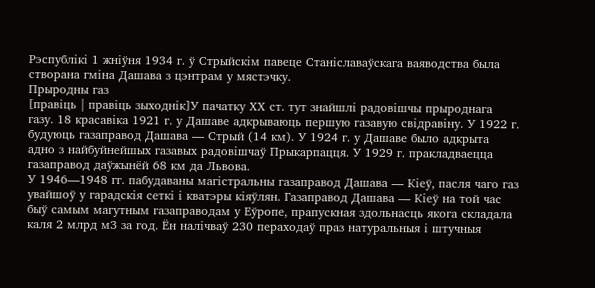Рэспублікі 1 жніўня 1934 г. ў Стрыйскім павеце Станіславаўскага ваяводства была створана гміна Дашава з цэнтрам у мястэчку.
Прыродны газ
[правіць | правіць зыходнік]У пачатку ХХ ст. тут знайшлі радовішчы прыроднага газу. 18 красавіка 1921 г. у Дашаве адкрываюць першую газавую свідравіну. У 1922 г. будуюць газаправод Дашава — Стрый (14 км). У 1924 г. у Дашаве было адкрыта адно з найбуйнейшых газавых радовішчаў Прыкарпацця. У 1929 г. пракладваецца газаправод даўжынёй 68 км да Львова.
У 1946—1948 гг. пабудаваны магістральны газаправод Дашава — Кіеў, пасля чаго газ увайшоў у гарадскія сеткі і кватэры кіяўлян. Газаправод Дашава — Кіеў на той час быў самым магутным газаправодам у Еўропе, прапускная здольнасць якога складала каля 2 млрд м3 за год. Ён налічваў 230 пераходаў праз натуральныя і штучныя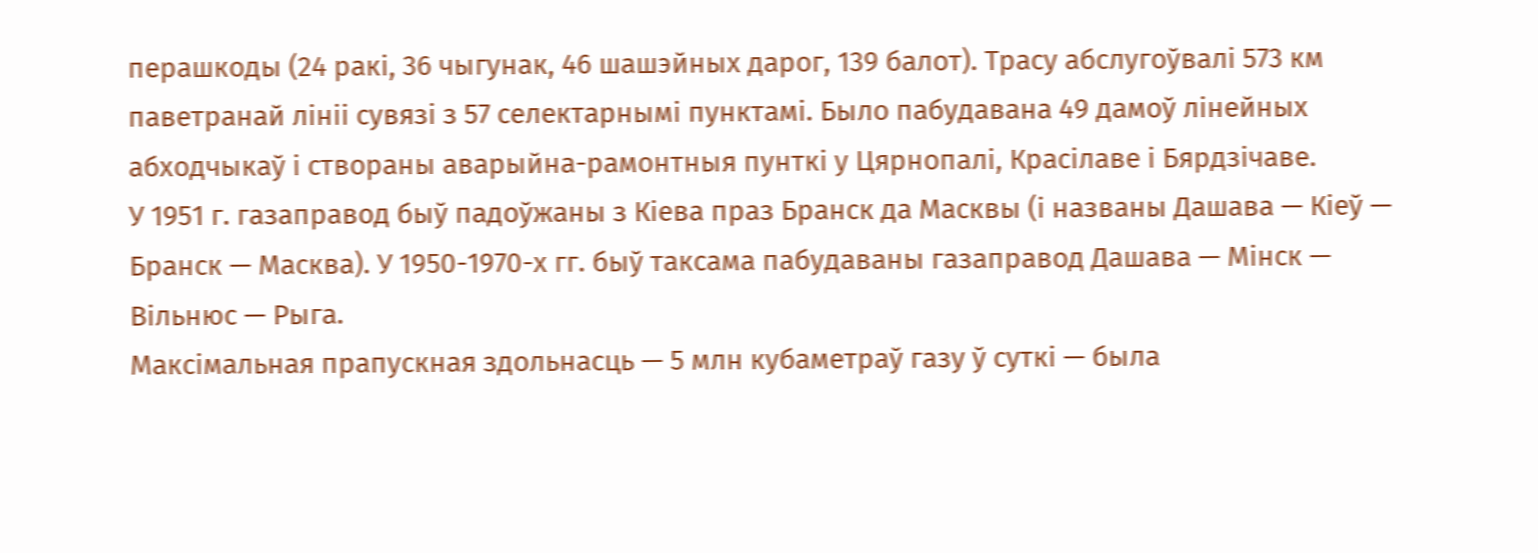перашкоды (24 ракі, 36 чыгунак, 46 шашэйных дарог, 139 балот). Трасу абслугоўвалі 573 км паветранай лініі сувязі з 57 селектарнымі пунктамі. Было пабудавана 49 дамоў лінейных абходчыкаў і створаны аварыйна-рамонтныя пунткі у Цярнопалі, Красілаве і Бярдзічаве.
У 1951 г. газаправод быў падоўжаны з Кіева праз Бранск да Масквы (і названы Дашава — Кіеў — Бранск — Масква). У 1950-1970-х гг. быў таксама пабудаваны газаправод Дашава — Мінск — Вільнюс — Рыга.
Максімальная прапускная здольнасць — 5 млн кубаметраў газу ў суткі — была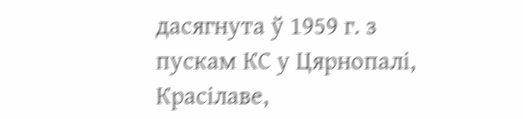дасягнута ў 1959 г. з пускам КС у Цярнопалі, Красілаве,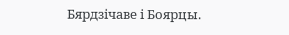Бярдзічаве і Боярцы.